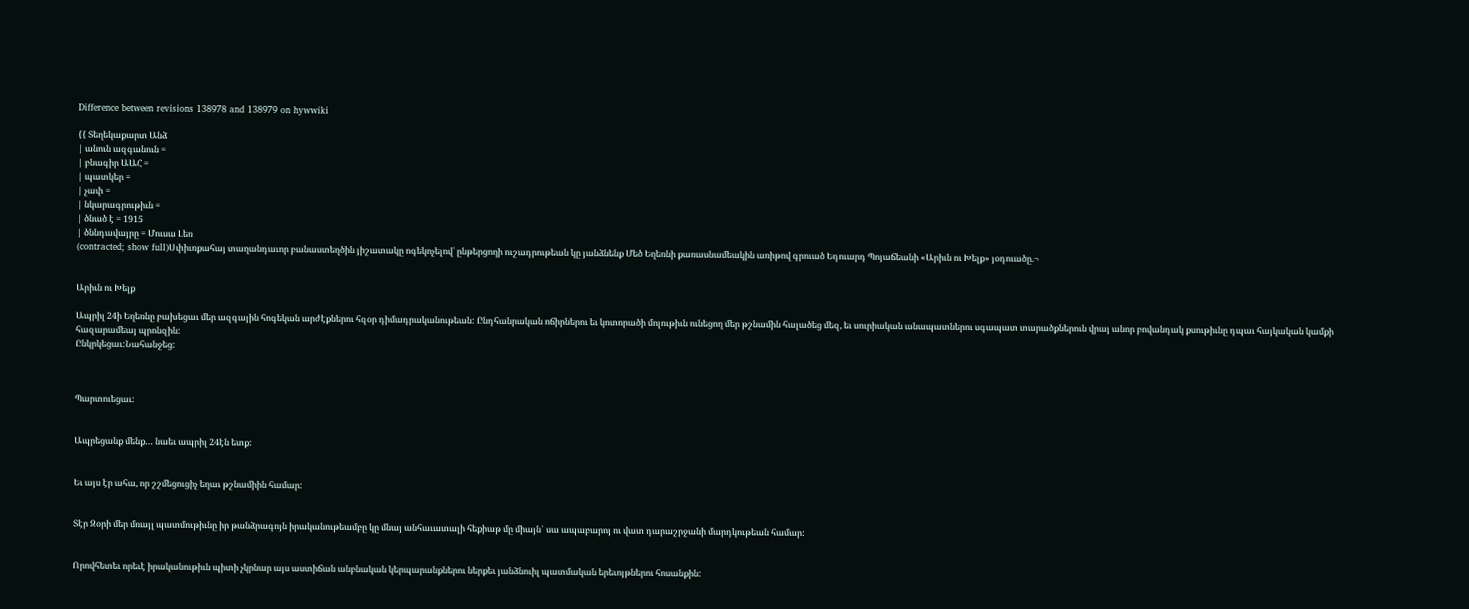Difference between revisions 138978 and 138979 on hywwiki

{{ Տեղեկաքարտ Անձ
| անուն ազգանուն =
| բնագիր ԱԱՀ =
| պատկեր =
| չափ =
| նկարագրութիւն =
| ծնած է = 1915
| ծննդավայրը = Մուսա Լեռ
(contracted; show full)Սփիւռքահայ տաղանդաւոր բանաստեղծին յիշատակը ոգեկոչելով՝ ընթերցողի ուշադրութեան կը յանձնենք Մեծ Եղեռնի քառասնամեակին առիթով գրուած Եդուարդ Պոյաճեանի «Արիւն ու Խելք» յօդուածը.¬


Արիւն ու Խելք

Ապրիլ 24ի Եղեռնը բախեցաւ մեր ազգային հոգեկան արժէքներու հզօր դիմադրականութեան: Ընդհանրական ոճիրներու եւ կոտորածի մոլութիւն ունեցող մեր թշնամին հալածեց մեզ, եւ սուրիական անապատներու սգապատ տարածքներուն վրայ անոր բովանդակ քսութիւնը դպաւ հայկական կամքի հազարամեայ պրոնզին:
Ընկրկեցաւ:Նահանջեց:



Պարտուեցաւ:


Ապրեցանք մենք… նաեւ ապրիլ 24էն ետք:


Եւ այս էր ահա, որ շշմեցուցիչ եղաւ թշնամիին համար:


Տէր Զօրի մեր մռայլ պատմութիւնը իր թանձրագոյն իրականութեամբը կը մնայ անհաւատալի հեքիաթ մը միայն` սա ապաբարոյ ու վատ դարաշրջանի մարդկութեան համար:


Որովհետեւ որեւէ իրականութիւն պիտի չկրնար այս աստիճան անբնական կերպարանքներու ներքեւ յանձնուիլ պատմական երեւոյթներու հոսանքին: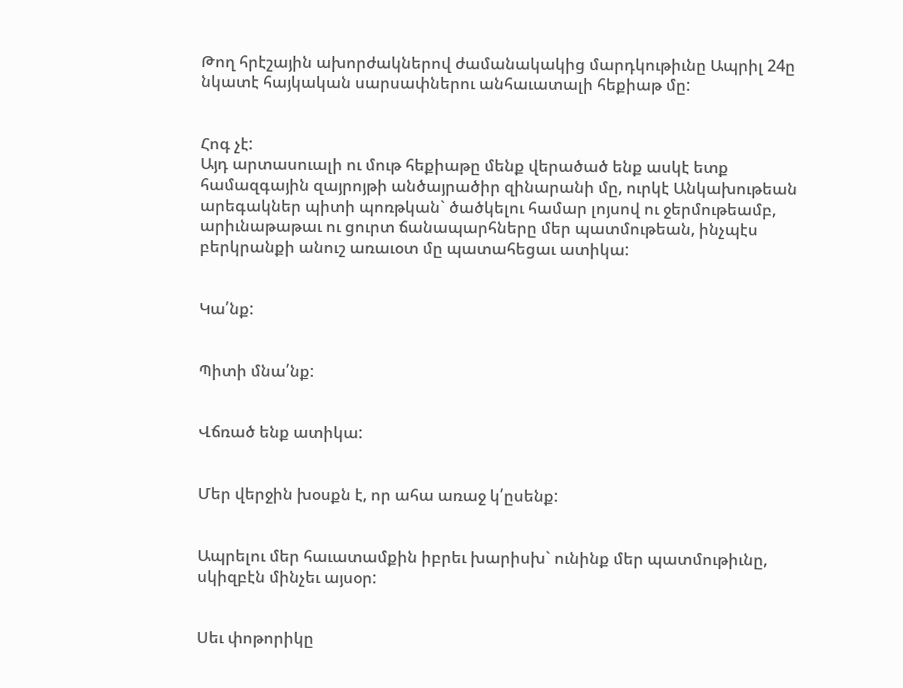Թող հրէշային ախորժակներով ժամանակակից մարդկութիւնը Ապրիլ 24ը նկատէ հայկական սարսափներու անհաւատալի հեքիաթ մը:


Հոգ չէ:
Այդ արտասուալի ու մութ հեքիաթը մենք վերածած ենք ասկէ ետք համազգային զայրոյթի անծայրածիր զինարանի մը, ուրկէ Անկախութեան արեգակներ պիտի պոռթկան` ծածկելու համար լոյսով ու ջերմութեամբ, արիւնաթաթաւ ու ցուրտ ճանապարհները մեր պատմութեան, ինչպէս բերկրանքի անուշ առաւօտ մը պատահեցաւ ատիկա:


Կա՛նք:


Պիտի մնա՛նք:


Վճռած ենք ատիկա:


Մեր վերջին խօսքն է, որ ահա առաջ կ՛ըսենք:


Ապրելու մեր հաւատամքին իբրեւ խարիսխ` ունինք մեր պատմութիւնը, սկիզբէն մինչեւ այսօր:


Սեւ փոթորիկը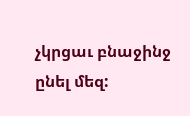չկրցաւ բնաջինջ ընել մեզ: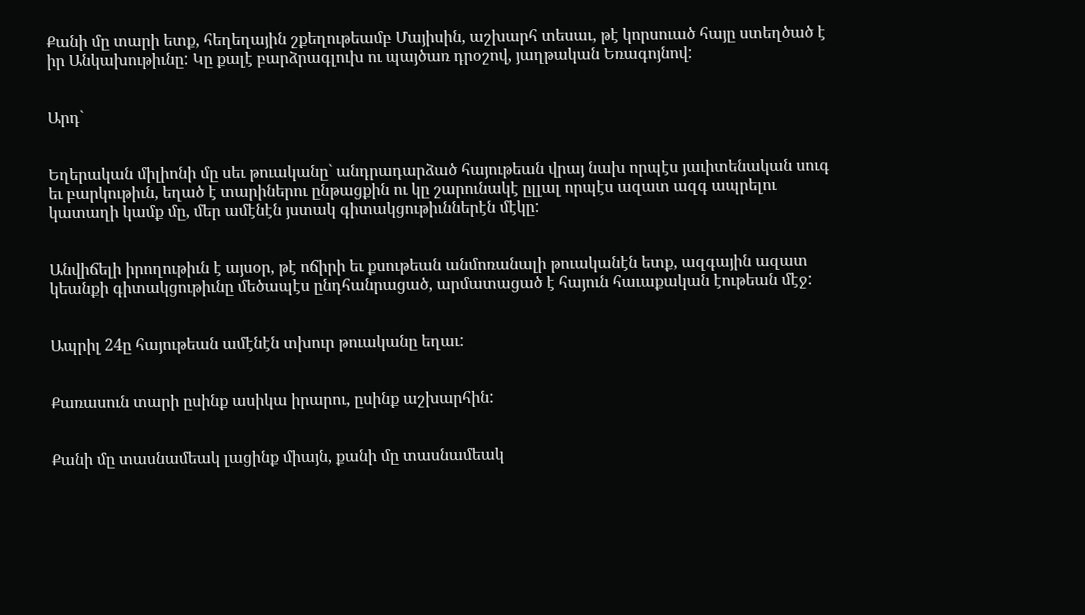Քանի մը տարի ետք, հեղեղային շքեղութեամբ Մայիսին, աշխարհ տեսաւ, թէ կորսուած հայը ստեղծած է իր Անկախութիւնը: Կը քալէ բարձրագլուխ ու պայծառ դրօշով, յաղթական Եռագոյնով:


Արդ`


Եղերական միլիոնի մը սեւ թուականը` անդրադարձած հայութեան վրայ նախ որպէս յաւիտենական սուգ եւ բարկութիւն, եղած է տարիներու ընթացքին ու կը շարունակէ ըլլալ որպէս ազատ ազգ ապրելու կատաղի կամք մը, մեր ամէնէն յստակ գիտակցութիւններէն մէկը:


Անվիճելի իրողութիւն է այսօր, թէ ոճիրի եւ քսութեան անմոռանալի թուականէն ետք, ազգային ազատ կեանքի գիտակցութիւնը մեծապէս ընդհանրացած, արմատացած է հայուն հաւաքական էութեան մէջ:


Ապրիլ 24ը հայութեան ամէնէն տխուր թուականը եղաւ:


Քառասուն տարի ըսինք ասիկա իրարու, ըսինք աշխարհին:


Քանի մը տասնամեակ լացինք միայն, քանի մը տասնամեակ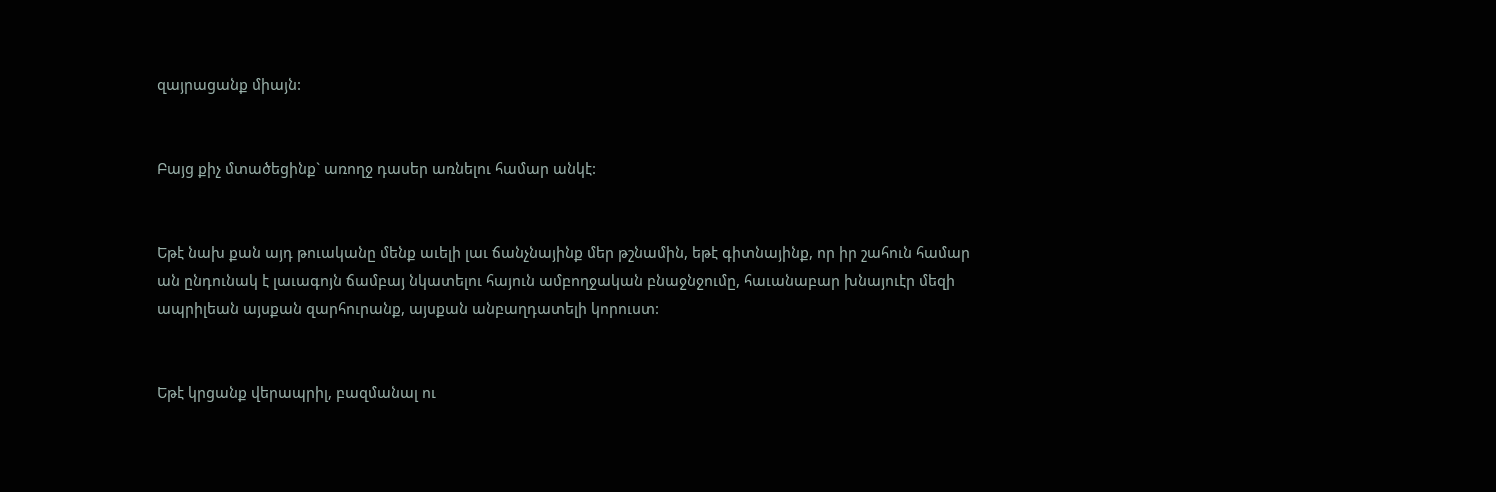զայրացանք միայն:


Բայց քիչ մտածեցինք` առողջ դասեր առնելու համար անկէ:


Եթէ նախ քան այդ թուականը մենք աւելի լաւ ճանչնայինք մեր թշնամին, եթէ գիտնայինք, որ իր շահուն համար ան ընդունակ է լաւագոյն ճամբայ նկատելու հայուն ամբողջական բնաջնջումը, հաւանաբար խնայուէր մեզի ապրիլեան այսքան զարհուրանք, այսքան անբաղդատելի կորուստ:


Եթէ կրցանք վերապրիլ, բազմանալ ու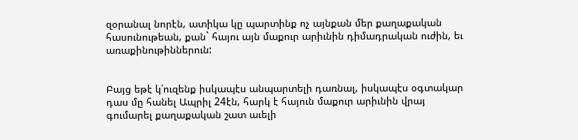զօրանալ նորէն, ատիկա կը պարտինք ոչ այնքան մեր քաղաքական հասունութեան, քան` հայու այն մաքուր արիւնին դիմադրական ուժին, եւ առաքինութիններուն:


Բայց եթէ կ՛ուզենք իսկապէս անպարտելի դառնալ, իսկապէս օգտակար դաս մը հանել Ապրիլ 24էն, հարկ է հայուն մաքուր արիւնին վրայ գումարել քաղաքական շատ աւելի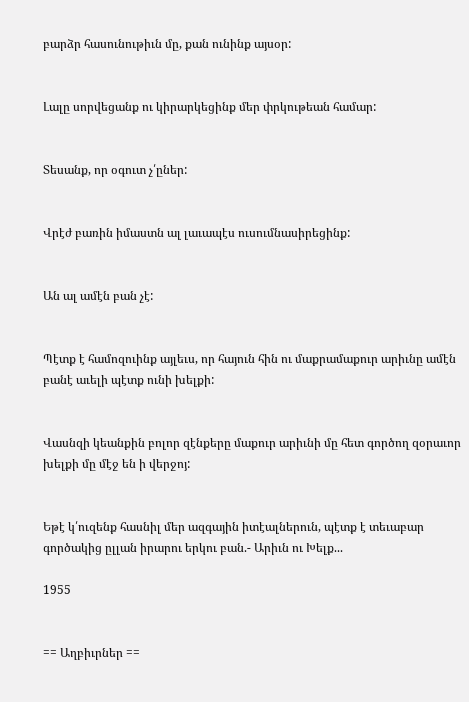բարձր հասունութիւն մը, քան ունինք այսօր:


Լալը սորվեցանք ու կիրարկեցինք մեր փրկութեան համար:


Տեսանք, որ օգուտ չ՛ըներ:


Վրէժ բառին իմաստն ալ լաւապէս ուսումնասիրեցինք:


Ան ալ ամէն բան չէ:


Պէտք է համոզուինք այլեւս, որ հայուն հին ու մաքրամաքուր արիւնը ամէն բանէ աւելի պէտք ունի խելքի:


Վասնզի կեանքին բոլոր զէնքերը մաքուր արիւնի մը հետ գործող զօրաւոր խելքի մը մէջ են ի վերջոյ:


Եթէ կ՛ուզենք հասնիլ մեր ազգային իտէալներուն, պէտք է տեւաբար գործակից ըլլան իրարու երկու բան.- Արիւն ու Խելք...

1955


== Աղբիւրներ ==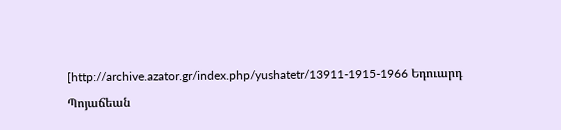[http://archive.azator.gr/index.php/yushatetr/13911-1915-1966 Եդուարդ Պոյաճեան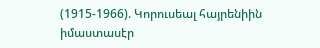(1915-1966). Կորուսեալ հայրենիին իմաստասէր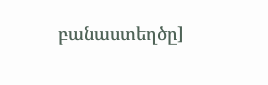բանաստեղծը]